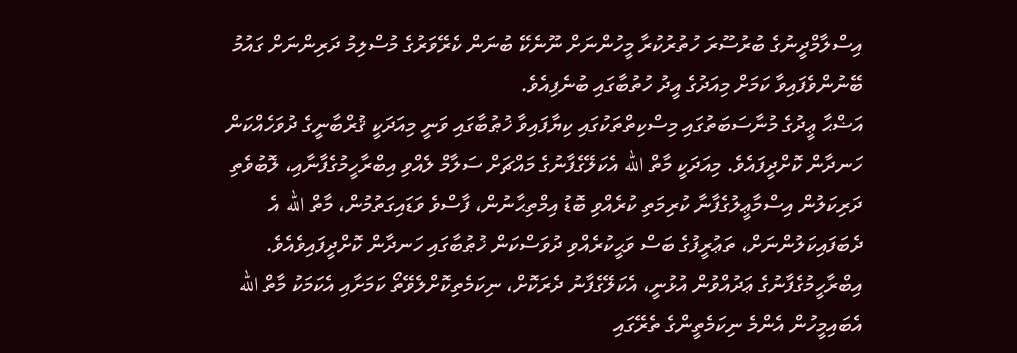އިސްލާމްދީނުގެ ބުރުސޫރަ ހުތުރުކުރާ މީހުންނަށް ނޫނެކޭ ބުނަން ކެރޭވަރުގެ މުސްލިމު ދަރިންނަށް ގައުމު ބޭނުންވެފައިވާ ކަމަށް މިއަދުގެ އީދު ހުތުބާގައި ބުނެފިއެވެ.
އަޟްޙާ ޢީދުގެ މުނާސަބަތުގައި މިސްކިތްތަކުގައި ކިޔާފައިވާ ޚުޠުބާގައި ވަނީ މިއަދަކީ ޤުރްބާނީގެ ދުވަހެއްކަން ހަނދާން ކޮށްދީފައެވެ. މިއަދަކީ މާތް الله އެކަލޭގެފާނުގެ މައްޗަށް ސަލާމް ލެއްވި އިބްރާހީމުގެފާނާއި، ލޮބުވެތި ދަރިކަލުން އިސްމާޢީލުގެފާނާ ކުރިމަތި ކުރެއްވި ބޮޑު އިމްތިޙާނުން، ފާސްވެ ވަޑައިގަތުމުން، މާތް الله އެ ދެބަފައިކަލުންނަށް، ތަޢުރީފުގެ ބަސް ވަޙީކުރެއްވި ދުވަސްކަން ޚުޠުބާގައި ހަނދާން ކޮށްދީފައިވެއެވެ.
އިބްރާހީމުގެފާނުގެ ޢަދުއްވުން އުޅުނީ، އެކަލޭގެފާނު ދެރަކޮށް، ނިކަމެތިކޮށްލެވޭތޯ ކަމަށާއި އެކަމަކު މާތް الله އެބައިމީހުން އެންމެ ނިކަމެތީންގެ ތެރޭގައި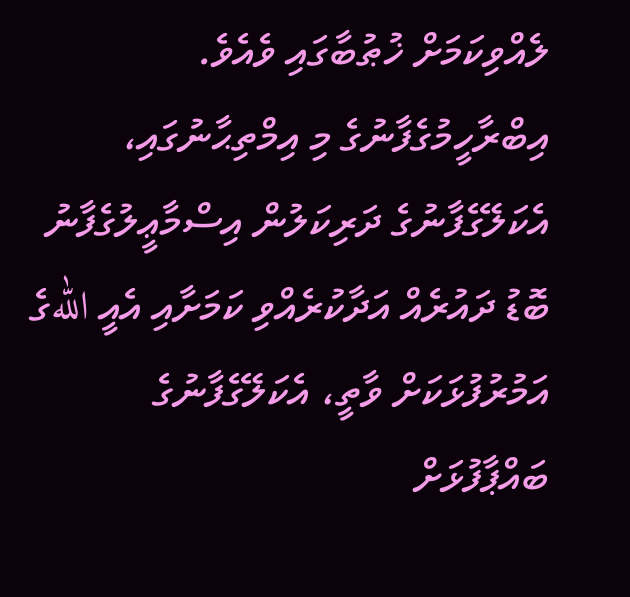ލެއްވިކަމަށް ޚުޠުބާގައި ވެއެވެ. އިބްރާހީމުގެފާނުގެ މި އިމްތިޙާނުގައި، އެކަލޭގެފާނުގެ ދަރިކަލުން އިސްމާޢީލުގެފާނު ބޮޑު ދައުރެއް އަދާކުރެއްވި ކަމަށާއި އެއީ اللهގެ އަމުރުފުޅަކަށް ވާތީ، އެކަލޭގެފާނުގެ ބައްޕާފުޅަށް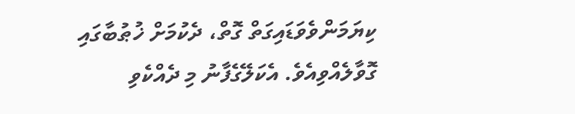ކިޔަމަންވެވަޑައިގަތް ގޮތް، ދެކުމަށް ޚުޠުބާގައި ގޮވާލެއްވިއެވެ. އެކަލޭގެފާނު މި ދެއްކެވި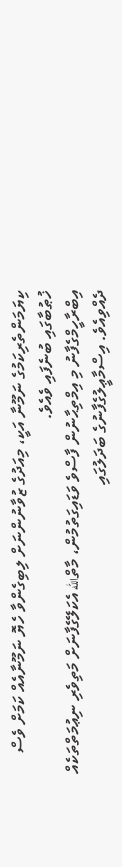ކިޔަމަންތެރިކަމުގެ ނަމޫނާ އަކީ، މިއަދުގެ ޒުވާނުންނަށް ލިބިގެންވާ ހެޔޮ ނަމޫނާއެއް ކަމަށް ވެސް ޚުޠުބާގައި ބުނެފައި ވެއެވެ.
އިބްރާހީމްގެފާނު މި އިމްތިޙާނުން ފާސްވެ ވަޑައިގަތުމުން، މާތްالله އެކަލޭގެފާނަށް މަތިވެރި ނިޢުމަތްތަކެއް ދެއްވިއެވެ. އިސްމާޢީލުގެފާނުގެ ބަދަލުގައި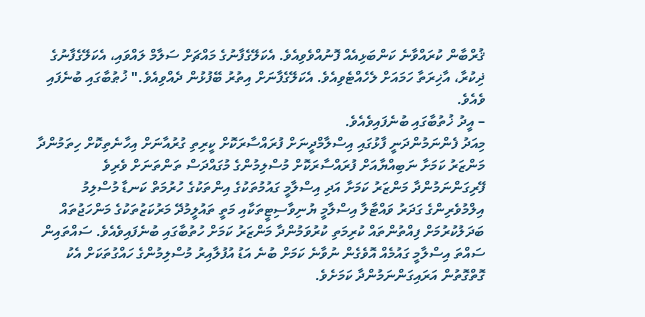ޤުރްބާން ކުރައްވާނެ ކަންބަޅިއެއް ފޮނުއްވެވިއެވެ. އެކަލޭގެފާނުގެ މައްޗަށް ސަލާމް ލައްވައި، އެކަލޭގެފާނުގެ ޛިކުރާ، އާޚިރަތާ ހަމައަށް ލެހެއްޓެވިއެވެ. އެކަލޭގެފާނަށް އިތުރު ބޭފުޅުން ދެއްވިއެވެ." ޚުޠުބާގައި ބުނެފައި ވެއެވެ.
– އީދު ޚުތުބާގައި ބުނެފައިވެއެވެ.
މިއަދު ފެންނަމުންދަނީ ފާޅުގައި އިސްލާމްދީނަށް ފުރައްސާރަކޮށް ކީރިތި ގުރުއާނަށް އިހާނެތިކޮށް ހިތަމުންދާ މަންޒަރު ކަމަށާ ނަބިއްޔާއަށް ފުރައްސާރަކޮށް މުސްލިމުންގެ މުގައްދަސް ތަންތަނަށް ވެރިވެ ފޭރިގަންނަމުންދާ މަންޒަރު ކަމަށާ އަދި އިސްލާމީ ގައުމުތަކުގެ އިންތަކުގެ ހުރުމަތް ކަނޑާ މުސްލިމު އިލްމުވެރިންގެ ގަދަރު ވައްޓާލާ އިސްލާމީ ޔުނިވާސިޓީތަކާއި މަތީ ތައުލީމުދޭ މަރުކަޒުތަކުގެ މަންހަޖުތައް ބަދަލުކުރުމަށް ފިއްތުންތައް ކުރިމަތި ކުރުވަމުންދާ މަންޒަރު ކަމަށް ހުތުބާގައި ބުނެފައިވެއެވެ. ސައްތައިން ސައްތަ އިސްލާމީ ގައުމެއް އޮވެގެން ނުވާނެ ކަމަށް ބުނެ އަޑު އުފުލާއިރު މުސްލިމުންގެ ހައްގުތަކަށް އެކު ގޮތްގޮތުން އަރައިގަންނަމުންދާ ކަމަށެވެ.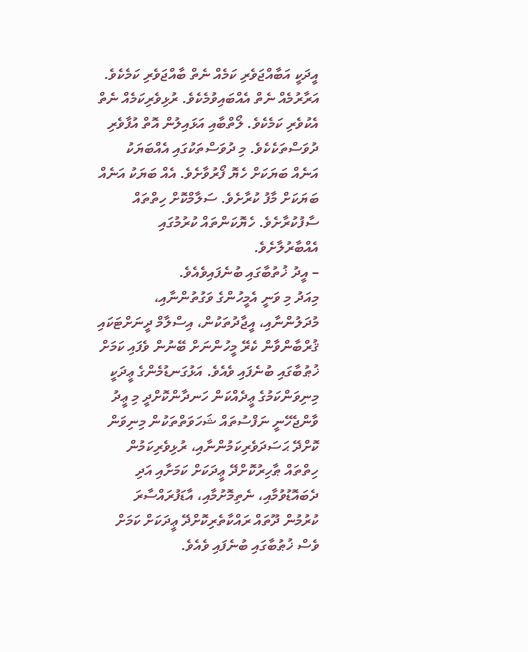އީދަކީ އަބާއްޖަވެރި ކަމެއް ނެތް ބާއްޖަވެރި ކަމެކެވެ. އަރާރުމެއް ނެތް އެއްބައިވުމެކެވެ. ރުޅިވެރިކަމެއް ނެތް އެކުވެރި ކަމެކެވެ. ލޯތްބާއި އަޅައިލުން އޮތް އުފާވެރި ދުވަސްތަކެކެވެ. މި ދުވަސްތަކުގައި އެއްބަޔަކު އަނެއް ބަޔަކަށް ހެޔޮ ފޯރުވާށެވެ. އެއް ބަޔަކު އަނެއް ބަޔަކަށް މާފު ކުރާށެވެ. ސަލާމްކޮށް ހިތްތައް ސާފުކުރާށެވެ. ހެޔޮކަންތައް ކުރުމުގައި އެއްބާރުލާށެވެ.
– އީދު ޚުތުބާގައި ބުނެފައިވެއެވެ.
މިއަދު މި ވަނީ އެމީހުންގެ ވަގުތުންނާއި، މުދަލުންނާއި، އީޖާދުތަކުން، އިސްލާމް ދީނަށްޓަކައި ޤުރްބާންވާން ކެރޭ މީހުންނަށް ބޭނުން ވެފައި ކަމަށް ޚުޠުބާގައި ބުނެފައި ވެއެވެ. އަޅުގަނޑުމެންގެ ޢީދަކީ މިނިވަންކަމުގެ ޢީދެއްކަން ހަނދާންކޮށްދީ މި ޢީދު ވާންޖެހޭނީ ނަފްސުތައް ޝަހަވަތްތަކުން މިނިވަން ކޮށްދޭ ޙަސަދަވެރިކަމުންނާއި، ރުޅިވެރިކަމުން ހިތްތައް ޠާހިރުކޮށްދޭ ޢީދަކަށް ކަމަށާއި އަދި ދެބައޮޑުވުމާއި، ނެތިމޮށުމާއި، އާޑަފުރައްސާރަ ކުރުމުން ދޫތައް ރައްކާތެރިކޮށްދޭ ޢީދަކަށް ކަމަށް ވެސް ޚުޠުބާގައި ބުނެފައި ވެއެވެ.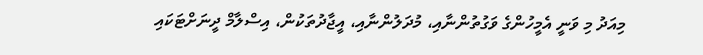މިއަދު މި ވަނީ އެމީހުންގެ ވަގުތުންނާއި، މުދަލުންނާއި، އީޖާދުތަކުން، އިސްލާމް ދީނަށްޓަކައި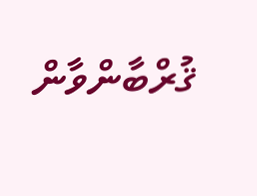ޤުރްބާންވާން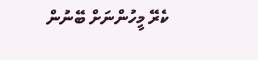ކެރޭ މީހުންނަށް ބޭނުން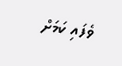ވެފައި ކަމަށް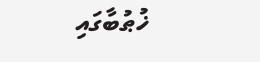ޚުޠުބާގައި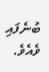ބުނެފައި ވެއެވެ.